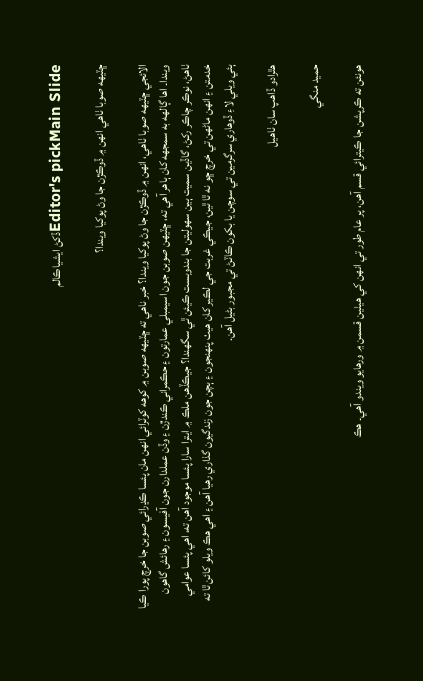Editor's pickMain Slideڏکڻ ايشياڪالم

ڇٽيهه صوبا ٺاهي انهن ۾ ڏوڪڙن جا وڻ پوکيا ويندا؟

الائجي ڇٽيهه صوبا ٺاهي، انهن ۾ ڏوڪڙن جا وڻ پوکيا ويندا؟ خبر ناهي ته ڇٽيهه صوبن ۾ کوهه کوٽرائي انهن مان پئسا ڪڍرائي صوبن جا خرچ پورا ڪيا ويندا۔ اها ڳالهه به سمجهه کان ٻاهر آهي ته، ڇٽيهن صوبن جون اسيمبلي عمارتون ۽ حڪمراني ڪندڙن ۽ وڏن عملدارن جون آفيسون ۽ رهائش گاهون ٺاهڻ، نوڪر چاڪر رکڻ، گاڏين سميت ٻين سهوليتن جا بندوبست ڪيئن ٿي سگهندا؟ جيڪڏهن ملڪ ۾ ايترا سارا پئسا موجود آهن ته، اهي پئسا عوامي خدمتن ۽ انهن ماڻهن تي خرچ ڇو نه ٿا ٿين، جيڪي غربت جي لڪير کان هيٺ پنهنجون ۽ ٻچن جون زندگيون گذاري رهيا آهن ۽ اهي هڪ ويلو کائن ٿا ته ٻئي ويلي لاءِ ڏوهاري سرگرمين تي سوچن يا بکون ڪاٽڻ تي مجبور بڻيل آهن.

ھٿرادو ڏاھپ سان ٺاھيل

حميد منگي

هونئن ته ڪرپشن جا ڪيترائي قسم آهن، پر عام طور تي انهن کي هيٺين قسمن ۾ ورهايو ويندو آهي۔ هڪ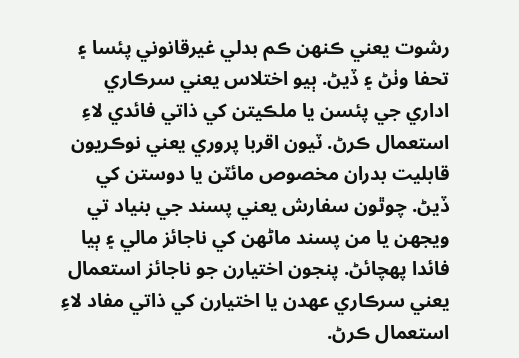رشوت يعني ڪنهن ڪم بدلي غيرقانوني پئسا ۽ تحفا وٺڻ ۽ ڏيڻ. ٻيو اختلاس يعني سرڪاري اداري جي پئسن يا ملڪيتن کي ذاتي فائدي لاءِ استعمال ڪرڻ. ٽيون اقربا پروري يعني نوڪريون قابليت بدران مخصوص مائٽن يا دوستن کي ڏيڻ. چوٿون سفارش يعني پسند جي بنياد تي ويجهن يا من پسند ماڻهن کي ناجائز مالي ۽ ٻيا فائدا پهچائڻ. پنجون اختيارن جو ناجائز استعمال يعني سرڪاري عهدن يا اختيارن کي ذاتي مفاد لاءِ استعمال ڪرڻ.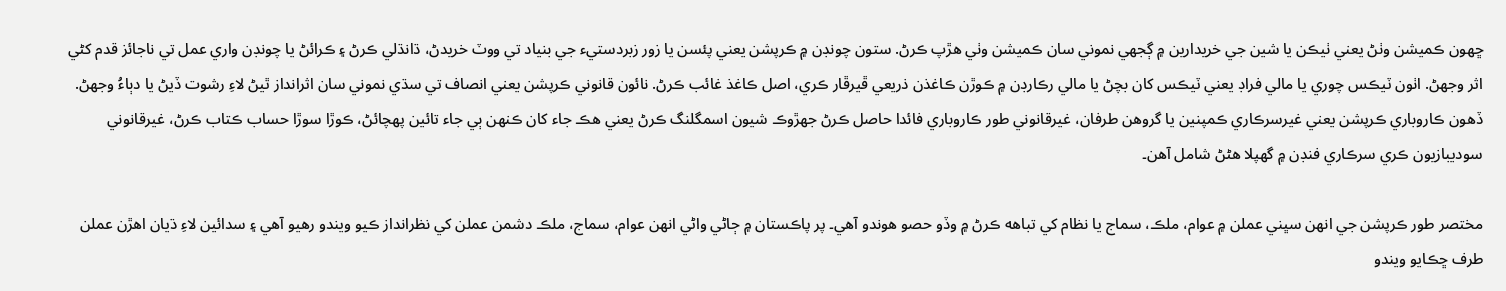ڇهون ڪميشن وٺڻ يعني ٺيڪن يا شين جي خريدارين ۾ ڳجهي نموني سان ڪميشن وٺي هڙپ ڪرڻ. ستون چونڊن ۾ ڪرپشن يعني پئسن يا زور زبردستيء جي بنياد تي ووٽ خريدڻ، ڌانڌلي ڪرڻ ۽ ڪرائڻ يا چونڊن واري عمل تي ناجائز قدم کڻي اثر وجهڻ. اٺون ٽيڪس چوري يا مالي فراڊ يعني ٽيڪس کان بچڻ يا مالي رڪارڊن ۾ ڪوڙن ڪاغذن ذريعي ڦيرڦار ڪري، اصل ڪاغذ غائب ڪرڻ. نائون قانوني ڪرپشن يعني انصاف تي سڌي نموني سان اثرانداز ٿيڻ لاءِ رشوت ڏيڻ يا دٻاءُ وجهڻ. ڏهون ڪاروباري ڪرپشن يعني غيرسرڪاري ڪمپنين يا گروهن طرفان، غيرقانوني طور ڪاروباري فائدا حاصل ڪرڻ جهڙوڪ شيون اسمگلنگ ڪرڻ يعني هڪ جاء کان ڪنهن ٻي جاء تائين پهچائڻ، ڪوڙا سوڙا حساب ڪتاب ڪرڻ، غيرقانوني سوديبازيون ڪري سرڪاري فنڊن ۾ گهپلا هڻڻ شامل آهن۔

مختصر طور ڪرپشن جي انهن سڀني عملن ۾ عوام، ملڪ، سماج يا نظام کي تباهه ڪرڻ ۾ وڏو حصو هوندو آهي۔ پر پاڪستان ۾ ڄاڻي واڻي انهن عوام، سماج، ملڪ دشمن عملن کي نظرانداز ڪيو ويندو رهيو آهي ۽ سدائين لاءِ ڌيان اهڙن عملن طرف ڇڪايو ويندو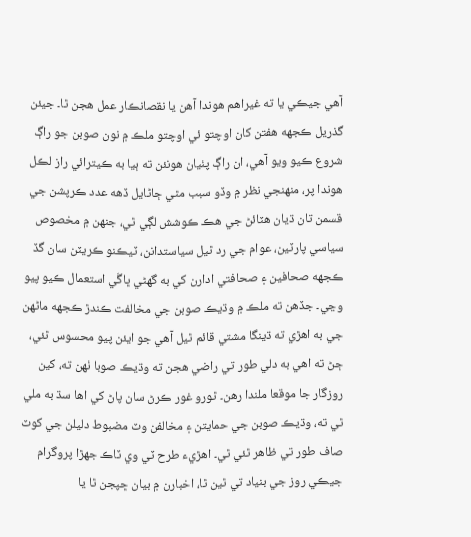آهي جيڪي يا ته غيراهم هوندا آهن يا نقصانڪار عمل هجن ٿا۔ جيئن گذريل ڪجهه هفتن کان اوچتو ئي اوچتو ملڪ ۾ نون صوبن جو راڳ شروع ڪيو ويو آهي، ان راڳ پٺيان هونئن ته ٻيا به ڪيترائي راز لڪل هوندا پر، منهنجي نظر ۾ وڏو سبب مٿي ڄاڻايل ڏهه عدد ڪرپشن جي قسمن تان ڌيان هٽائڻ جي هڪ ڪوشش لڳي ٿي، جنهن ۾ مخصوص سياسي پارٽين، عوام جي رد ٿيل سياستدانن، ٽيڪنو ڪريٽن سان گڏ ڪجهه صحافين ۽ صحافتي ادارن کي به گهڻي ڀاڱي استعمال ڪيو پيو وڃي۔ جڏهن ته ملڪ ۾ وڌيڪ صوبن جي مخالفت ڪندڙ ڪجهه ماڻهن جي به اهڙي ته ڌينگا مشتي قائم ٿيل آهي جو ايئن پيو محسوس ٿئي، ڄڻ ته اهي به دلي طور تي راضي هجن ته وڌيڪ صوبا ٺهن ته، کين روزگار جا موقعا ملندا رهن۔ ٿورو غور ڪرڻ سان پاڻ کي اها سڌ به ملي ٿي ته، وڌيڪ صوبن جي حمايتن ۽ مخالفن وٽ مضبوط دليلن جي کوٽ صاف طور تي ظاهر ٿئي ٿي۔ اهڙيء طرح ٽي وي ٽاڪ جهڙا پروگرام جيڪي روز جي بنياد تي ٿين ٿا، اخبارن ۾ بيان ڇپجن ٿا يا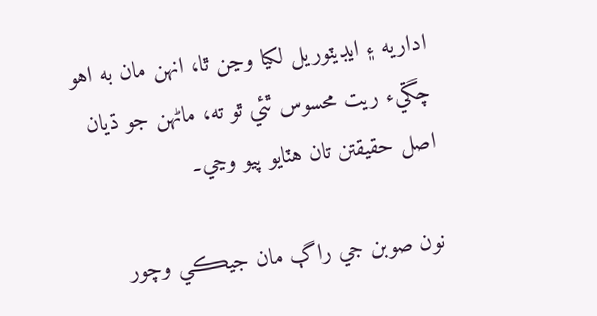اداريه ۽ ايڊيٽوريل لکيا وڃن ٿا، انهن مان به اهو چڱيء ريت محسوس ٿئي ٿو ته، ماڻهن جو ڌيان اصل حقيقتن تان هٽايو پيو وڃي۔

نون صوبن جي راڳ مان جيڪي وچور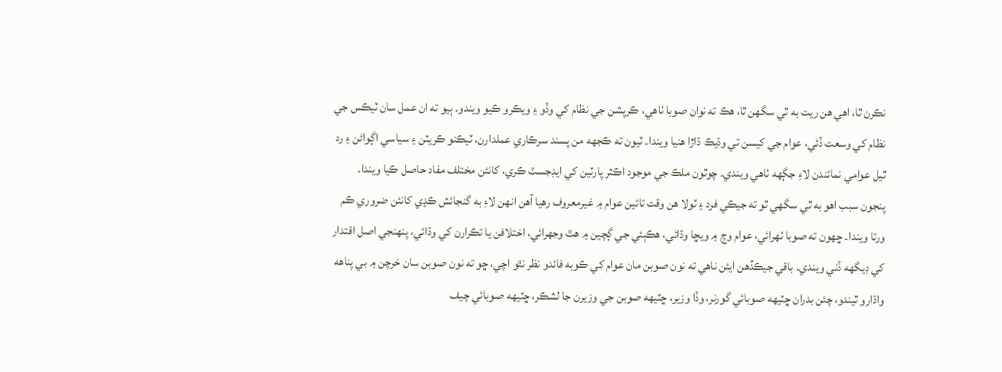نڪرن ٿا، اهي هن ريت به ٿي سگهن ٿا، هڪ ته نوان صوبا ٺاهي، ڪرپشن جي نظام کي وڏو ۽ ويڪرو ڪيو ويندو۔ ٻيو ته ان عمل سان ٽيڪس جي نظام کي وسعت ڏئي، عوام جي کيسن تي وڌيڪ ڌاڙا هنيا ويندا۔ ٽيون ته ڪجهه من پسند سرڪاري عملدارن، ٽيڪنو ڪريٽن ۽ سياسي اڳواڻن ۽ رد ٿيل عوامي نمائندن لاءِ جڳهه ٺاهي ويندي۔ چوٿون ملڪ جي موجود اڪثر پارٽين کي ايڊجسٽ ڪري، کانئن مختلف مفاد حاصل ڪيا ويندا۔ پنجون سبب اهو به ٿي سگهي ٿو ته جيڪي فرد ۽ ٽولا هن وقت تائين عوام ۾ غيرمعروف رهيا آهن انهن لاءِ به گنجائش ڪڍي کانئن ضروري ڪم ورتا ويندا۔ ڇهون ته صوبا ٺهرائي، عوام وچ ۾ ويڇا وڌائي، هڪٻئي جي ڳچين ۾ هٿ وجهرائي، اختلافن يا تڪرارن کي وڌائي، پنهنجي اصل اقتدار کي ڊيگهه ڏني ويندي۔ باقي جيڪڏهن ايئن ناهي ته نون صوبن مان عوام کي ڪوبه فائدو نظر نٿو اچي، ڇو ته نون صوبن سان خرچن ۾ بي پناهه واڌارو ٿيندو، چئن بدران ڇٽيهه صوبائي گورنر، وڏا وزير، ڇٽيهه صوبن جي وزيرن جا لشڪر، ڇٽيهه صوبائي چيف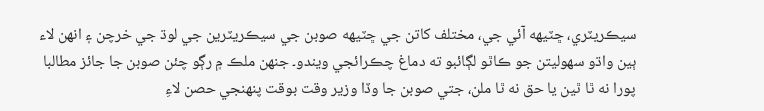سيڪريٽري، ڇٽيهه آئي جي، مختلف کاتن جي ڇٽيهه صوبن جي سيڪريٽرين جي لوڌ جي خرچن ۽ انهن لاء ٻين واڌو سهوليتن جو ڪاٿو لڳائبو ته دماغ چڪرائجي ويندو۔ جنهن ملڪ ۾ رڳو چئن صوبن جا جائز مطالبا پورا نه ٿا ٿين يا حق نه ٿا ملن، جتي صوبن جا وڏا وزير وقت بوقت پنهنجي حصن لاءِ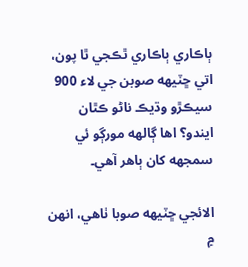ٻاڪاري ٻاڪاري ٿڪجي ٿا پون، اتي ڇٽيهه صوبن جي لاء 900 سيڪڙو وڌيڪ ناڻو ڪٿان ايندو؟ اها ڳالهه مورڳو ئي سمجهه کان ٻاهر آهي۔

الائجي ڇٽيهه صوبا ٺاهي، انهن ۾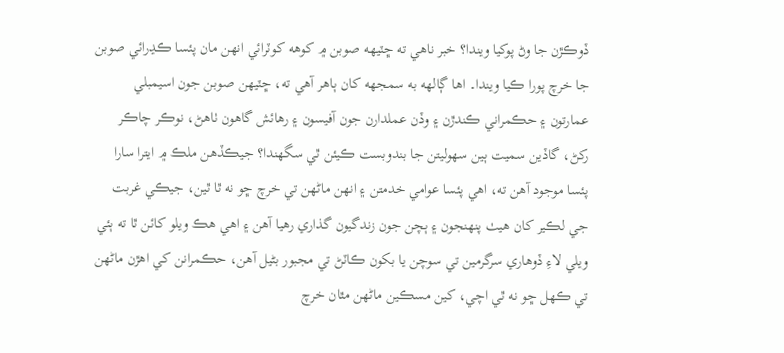ڏوڪڙن جا وڻ پوکيا ويندا؟ خبر ناهي ته ڇٽيهه صوبن ۾ کوهه کوٽرائي انهن مان پئسا ڪڍرائي صوبن جا خرچ پورا ڪيا ويندا۔ اها ڳالهه به سمجهه کان ٻاهر آهي ته، ڇٽيهن صوبن جون اسيمبلي عمارتون ۽ حڪمراني ڪندڙن ۽ وڏن عملدارن جون آفيسون ۽ رهائش گاهون ٺاهڻ، نوڪر چاڪر رکڻ، گاڏين سميت ٻين سهوليتن جا بندوبست ڪيئن ٿي سگهندا؟ جيڪڏهن ملڪ ۾ ايترا سارا پئسا موجود آهن ته، اهي پئسا عوامي خدمتن ۽ انهن ماڻهن تي خرچ ڇو نه ٿا ٿين، جيڪي غربت جي لڪير کان هيٺ پنهنجون ۽ ٻچن جون زندگيون گذاري رهيا آهن ۽ اهي هڪ ويلو کائن ٿا ته ٻئي ويلي لاءِ ڏوهاري سرگرمين تي سوچن يا بکون ڪاٽڻ تي مجبور بڻيل آهن، حڪمرانن کي اهڙن ماڻهن تي ڪهل ڇو نه ٿي اچي، کين مسڪين ماڻهن مٿان خرچ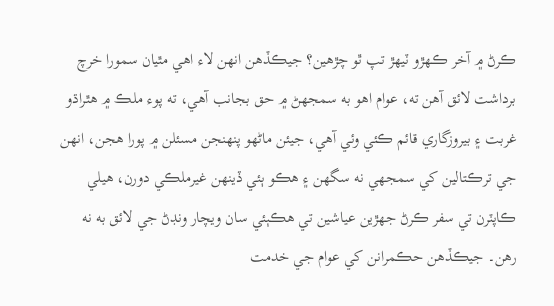ڪرڻ ۾ آخر ڪهڙو ٽيهڙ تپ ٿو چڙهين؟ جيڪڏهن انهن لاء اهي مٿيان سمورا خرچ برداشت لائق آهن ته، عوام اهو به سمجهڻ ۾ حق بجانب آهي، ته پوء ملڪ ۾ هٿراڌو غربت ۽ بيروزگاري قائم ڪئي وئي آهي، جيئن ماڻهو پنهنجن مسئلن ۾ پورا هجن، انهن جي ترڪتالين کي سمجهي نه سگهن ۽ هڪو ٻئي ڏينهن غيرملڪي دورن، هيلي ڪاپٽرن تي سفر ڪرڻ جهڙين عياشين تي هڪٻئي سان ويچار ونڊڻ جي لائق به نه رهن۔ جيڪڏهن حڪمرانن کي عوام جي خدمت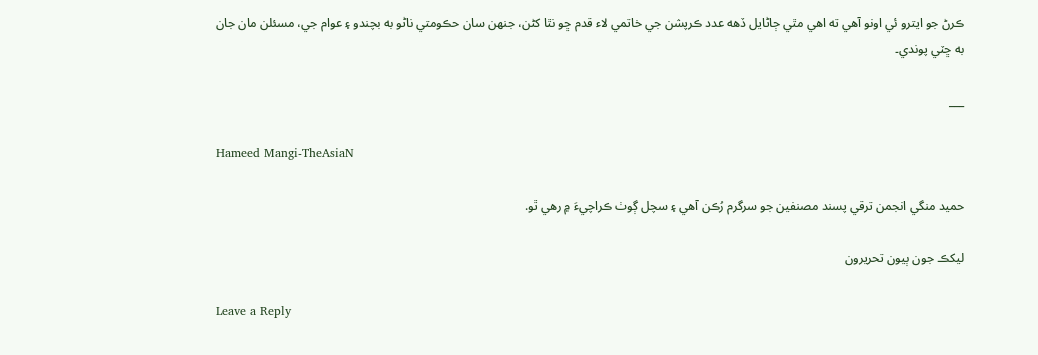ڪرڻ جو ايترو ئي اونو آهي ته اهي مٿي ڄاڻايل ڏهه عدد ڪرپشن جي خاتمي لاء قدم ڇو نٿا کڻن، جنهن سان حڪومتي ناڻو به بچندو ۽ عوام جي، مسئلن مان جان به ڇٽي پوندي۔

___

Hameed Mangi-TheAsiaN

حميد منگي انجمن ترقي پسند مصنفين جو سرگرم رُڪن آھي ۽ سچل ڳوٺ ڪراچيءَ ۾ رھي ٿو.

ليکڪ جون ٻيون تحريرون

Leave a Reply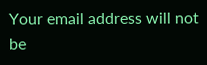Your email address will not be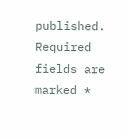published. Required fields are marked *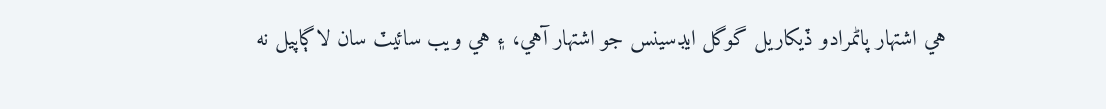هي اشتهار پاڻمرادو ڏيکاريل گوگل ايڊسينس جو اشتهار آهي، ۽ هي ويب سائيٽ سان لاڳاپيل نه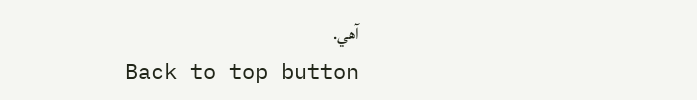آهي.
Back to top button